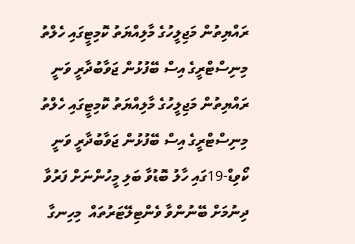ރައްޔިތުން މަޖިލީހުގެ މާލިއްޔަތު ކޮމިޓީގައި ހެލްތު މިނިސްޓްރީގެ އިސް ބޭފުޅުން ޖަވާބުދާރީ ވަނީ
ރައްޔިތުން މަޖިލީހުގެ މާލިއްޔަތު ކޮމިޓީގައި ހެލްތު މިނިސްޓްރީގެ އިސް ބޭފުޅުން ޖަވާބުދާރީ ވަނީ
ކޯވިޑް-19ގައި ހާލު ބޮޑުވާ ބަލި މީހުންނަށް ފަރުވާ ދިނުމަށް ބޭނުންވާ ވެންޓިލޭޓަރުތައް  މިހިނގާ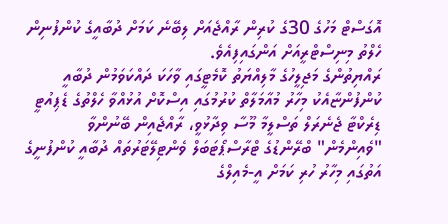އޮގަސްޓް މަހުގެ 30ގެ ކުރިން ރާއްޖެއަށް ލިބޭނެ ކަމަށް ދުބާއީގެ ކުންފުނިން ހެލްތު މިނިސްޓްރީއަށް އަންގައިފިއެވެ.
ރައްޔިތުންގެ މަޖިލީހުގެ މާލިއްޔަތު ކޮމެޓީގައި ވާހަކަ ދައްކަވަމުން ދުބާއީ ކުންފުންޏާއެކު މިހާރު މުއާމަލާތް ކުރުމުގައި އިސްކޮށް އުޅުއްވާ ހެލްތުގެ ޑެޕިއުޓީ ޑިރެކްޓާ ޖެނެރަލް ތަސްލީމާ މޫސާ ވިދާޅުވީ، ރާއްޖެއިން ބޭނުންވާ "ވެއިންމެން" ބްރޭންޑުގެ ޓްރާސްޕޯޓަބަލް ވެންޓިލޭޓަރުތައް ދުބާއީ ކުންފުނީގެ އަތުގައި މިހާރު ހުރި ކަމަށް އީ-މެއިލްގެ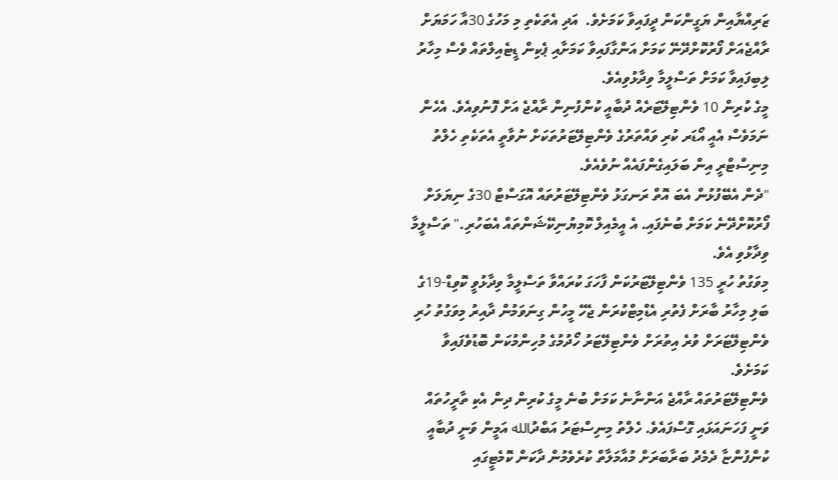ޒަރިއްޔާއިން ޔަގީންކަން ދީފައިވާ ކަމަށެވެ.  އަދި އެތަކެތި މި މަހުގެ 30އާ ހަމަޔަށް ރާއްޖެއަށް ފޯރުކޮށްދޭނޭ ކަމަށް އަންގާފައިވާ ކަމަށާއި ޕެކިން ޑީޓެއިލްތައް ވެސް މިހާރު ލިބިފައިވާ ކަމަށް ތަސްލީމާ ވިދާޅުވިއެވެ.
މީގެ ކުރިން 10 ވެންޓިލޭޓަރެއް ދުބާއީ ކުންފުނިން ރާއްޖެ އަށް ފޮނުވިއެވެ. އެހެން ނަމަވެސް އެއީ އޯޑަރ ކުރި ވައްތަރުގެ ވެންޓިލޭޓަރުތަކަށް ނުވާތީ އެތަކެތި ހެލްތު މިނިސްޓްރީ އިން ބަލައިގެންފައެއް ނުވެއެވެ.
"ދެން އެބޭފުޅުން އެބަ އޮތް ރަނގަޅު ވެންޓިލޭޓަރުތައް އޮގަސްޓް 30ގެ ނިޔަލަށް ފޯރުކޮށްދޭނެ ކަމަށް ބުނެފައި. އެ އީމެއިލް ކޮމިޔުނިކޭޝަންތައް އެބަހުރި." ތަސްލީމާ ވިދާޅުވި އެވެ.
މިވަގުތު ހުރީ 135 ވެންޓިލޭޓަރުކަން ފާހަގަ ކުރައްވާ ތަސްލީމާ ވިދާޅުވީ ކޮވިޑް-19ގެ ބަލި މިހާރު ބާރަށް ފެތުރި އެޑްމިޓްކުރަން ޖެހޭ މީހުން ގިނަވަމުން ދާއިރު މިވަގުތު ހުރި ވެންޓިލޭޓަރަށް ވުރެ އިތުރަށް ވެންޓިލޭޓަރު ހޯދުމުގެ މުހިންމުކަން ބޮޑުވެފައިވާ ކަމަށެވެ.
ވެންޓިލޭޓަރުތައް ރާއްޖެ އަންނާނެ ކަމަށް ބުނެ މީގެ ކުރިން ދިން އެކި ތާރީހުތައް ވަނީ ފަހަނައަޅައި ގޮސްފައެވެ. ހެލްތު މިނިސްޓަރު އަބްދުالله އަމީން ވަނީ ދުބާއީ ކުންފުންޏާ ދެމެދު ބަރާބަރަށް މުއާމަލާތް ކުރެވެމުން ދާކަން ކޮމެޓީގައި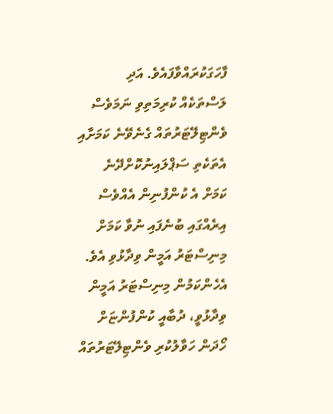ފާހަގަކުރައްވާފައެވެ. އަދި ލަސްތަކެއް ކުރިމަތިވި ނަމަވެސް ވެންޓިލޭޓަރުތައް ގެނެވޭނެ ކަމަށާއި އެތަކެތި ސަޕްލައިނުކޮށްދޭނެ ކަމަށް އެ ކުންފުނިން އެއްވެސް އިރެއްގައި ބުނެފައި ނުވާ ކަމަށް މިނިސްޓަރު އަމީން ވިދާޅުވި އެވެ.
އެހެންކަމުން މިނިސްޓަރު އަމީން ވިދާޅުވީ، ދުބާއީ ކުންފުންޏަށް ހޯދަން ހަވާލުކުރި ވެންޓިލޭޓަރުތައް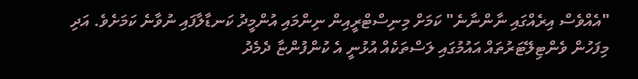"އެއްވެސް އިރެއްގައި ނާންނާނެ" ކަމަށް މިނިސްޓްރީއިން ނިންމައި އުންމީދު ކަނޑާލާފައި ނުވާނެ ކަމަށެވެ. އަދި މިފަހުން ވެންޓިލޭޓަރުތައް އައުމުގައި ލަސްތަކެއް އުޅުނީ އެ ކުންފުންޏާ ދެމެދު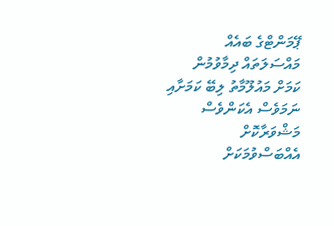ޕޭމަންޓްގެ ބައެއް މައްސަލަތައް ދިމާވުމުން ކަމަށް މައުލޫމާތު ލިބޭ ކަމަށާއި ނަމަވެސް އެކަންވެސް މަޝްވަރާކޮށް އެއްބަސްވުމަކަށް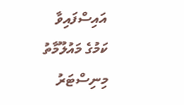އައިސްފައިވާ ކަމުގެ މައުލޫމާތު މިނިސްޓަރު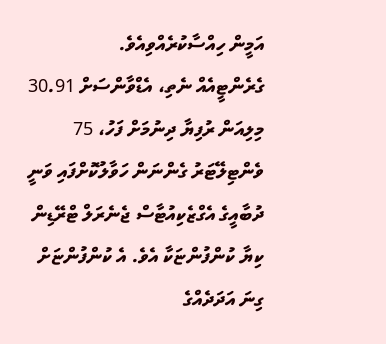އަމީން ހިއްސާކުރެއްވިއެވެ.
ގެރެންޓީއެއް ނެތި، އެޑްވާންސަށް 30.91 މިލިއަން ރުފިޔާ ދިނުމަށް ފަހު، 75 ވެންޓިލޭޓަރު ގެންނަން ހަވާލުކޮށްފައި ވަނީ ދުބާއީގެ އެގްޒެކިއުޓާސް ޖެނެރަލް ޓްރޭޑިން ކިޔާ ކުންފުންޏަކާ އެވެ. އެ ކުންފުންޏަށް ގިނަ އަދަދެއްގެ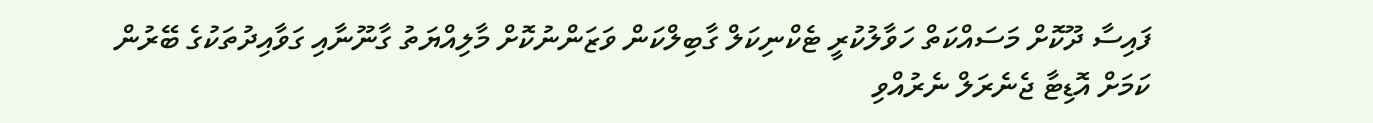ފައިސާ ދޫކޮށް މަސައްކަތް ހަވާލުކުރީ ޓެކްނިކަލް ގާބިލްކަން ވަޒަންނުކޮށް މާލިއްޔަތު ގާނޫނާއި ގަވާއިދުތަކުގެ ބޭރުން ކަމަށް އޮޑިޓާ ޖެނެރަލް ނެރުއްވި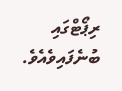ރިޕޯޓްގައި ބުނެފައިވެއެވެ.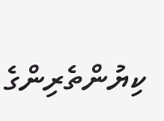ކިޔުންތެރިންގެ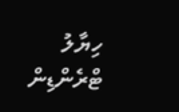ހިޔާލު
ޓްރެންޑިން